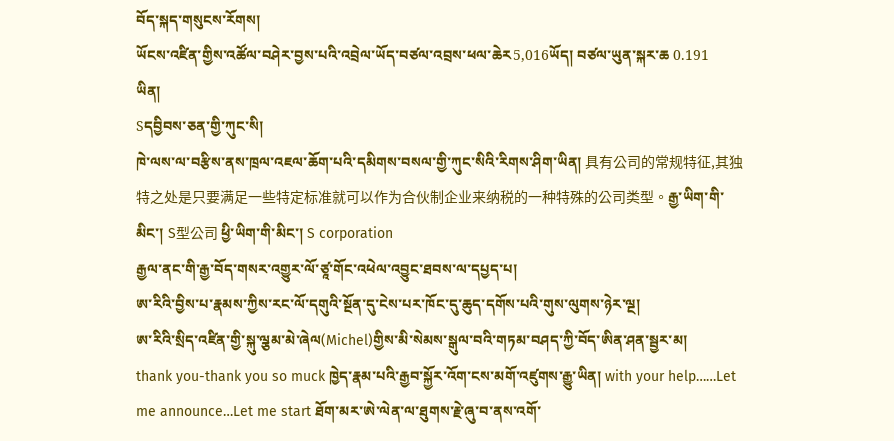བོད་སྐད་གསུངས་རོགས།
ཡོངས་འཛིན་གྱིས་འཚོལ་བཤེར་བྱས་པའི་འབྲེལ་ཡོད་བཙལ་འབྲས་ཕལ་ཆེར5,016ཡོད། བཙལ་ཡུན་སྐར་ཆ 0.191
ཡིན།
Sདབྱིབས་ཅན་གྱི་ཀུང་སི།
ཁེ་ལས་ལ་བརྩིས་ནས་ཁྲལ་འཇལ་ཆོག་པའི་དམིགས་བསལ་གྱི་ཀུང་སིའི་རིགས་ཤིག་ཡིན། 具有公司的常规特征,其独特之处是只要满足一些特定标准就可以作为合伙制企业来纳税的一种特殊的公司类型。རྒྱ་ཡིག་གི་མིང་། S型公司 ཕྱི་ཡིག་གི་མིང་། S corporation
རྒྱལ་ནང་གི་རྒྱ་བོད་གསར་འགྱུར་ལོ་ཙཱ་གོང་འཕེལ་འབྱུང་ཐབས་ལ་དཔྱད་པ།
ཨ་རིའི་བྱིས་པ་རྣམས་ཀྱིས་རང་ལོ་དགུའི་སྔོན་དུ་ངེས་པར་ཁོང་དུ་ཆུད་དགོས་པའི་གུས་ལུགས་ཉེར་ལྔ།
ཨ་རིའི་སྲིད་འཛིན་གྱི་སྐུ་ལྕམ་མེ་ཞེལ(Michel)གྱིས་མི་སེམས་སྒུལ་བའི་གཏམ་བཤད་ཀྱི་བོད་ཨིན་ཤན་སྦྱར་མ།
thank you-thank you so muck ཁྱེད་རྣམ་པའི་རྒྱབ་སྐྱོར་འོག་ངས་མགོ་འཛུགས་རྒྱུ་ཡིན། with your help……Let me announce…Let me start ཐོག་མར་ཨེ་ལེན་ལ་ཐུགས་རྗེ་ཞུ་བ་ནས་འགོ་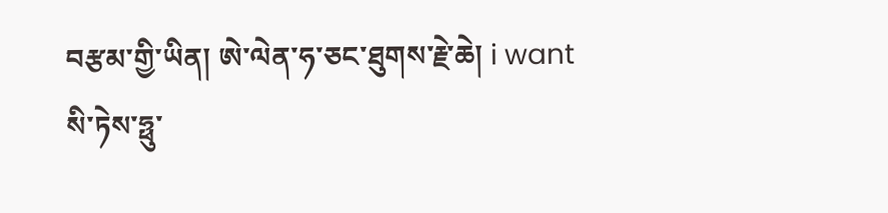བརྩམ་གྱི་ཡིན། ཨེ་ལེན་ཧ་ཅང་ཐུགས་རྗེ་ཆེ། i want
སི་ཏེས་ཧྥུ་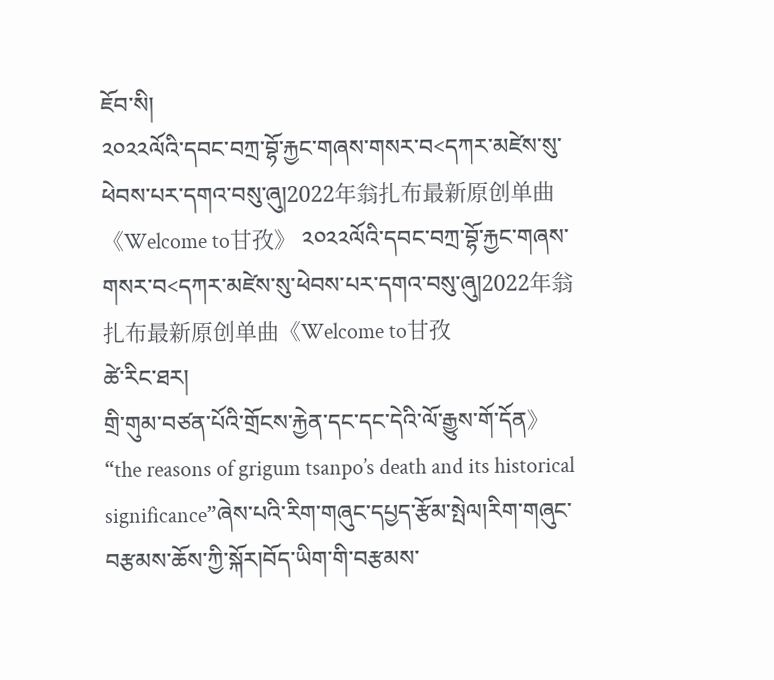ཇོབ་སི།
༢༠༢༢ལོའི་དབང་བཀྲ་བྷོ་རྐྱང་གཞས་གསར་བ<དཀར་མཛེས་སུ་ཕེབས་པར་དགའ་བསུ་ཞུ།2022年翁扎布最新原创单曲《Welcome to甘孜》 ༢༠༢༢ལོའི་དབང་བཀྲ་བྷོ་རྐྱང་གཞས་གསར་བ<དཀར་མཛེས་སུ་ཕེབས་པར་དགའ་བསུ་ཞུ།2022年翁扎布最新原创单曲《Welcome to甘孜
ཚེ་རིང་ཐར།
གྲི་གུམ་བཙན་པོའི་གྲོངས་རྐྱེན་དང་དང་དེའི་ལོ་རྒྱུས་གོ་དོན》“the reasons of grigum tsanpo’s death and its historical significance”ཞེས་པའི་རིག་གཞུང་དཔྱད་རྩོམ་སྤེལ།རིག་གཞུང་བརྩམས་ཆོས་ཀྱི་སྐོར།བོད་ཡིག་གི་བརྩམས་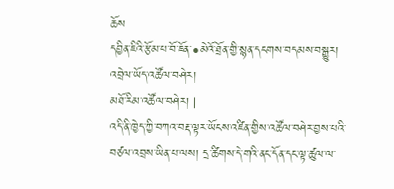ཆོས
དབྱིན་ཇིའི་རྩོམ་པ་བོ་ཇོན་•མེའོ་ཐྲོན་གྱི་སྙན་དངགས་བདམས་བསྒྱུར།
འབྲེལ་ཡོད་འཚོལ་བཤེར།
མཐོ་རིམ་འཚོལ་བཤེར། |
འདི་ནི་ཁྱེད་ཀྱི་བཀའ་བརྡ་ལྟར་ཡོངས་འཛིན་གྱིས་འཚོལ་བཤེར་བྱས་པའི་བཙལ་འབྲས་ཡིན་པ་ལས། དྲ་ཚིགས་དེ་གའི་ནང་དོན་དང་ལྟ་ཚུལ་ལ་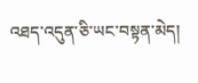འཐད་འདུན་ཅི་ཡང་བསྟན་མེད།